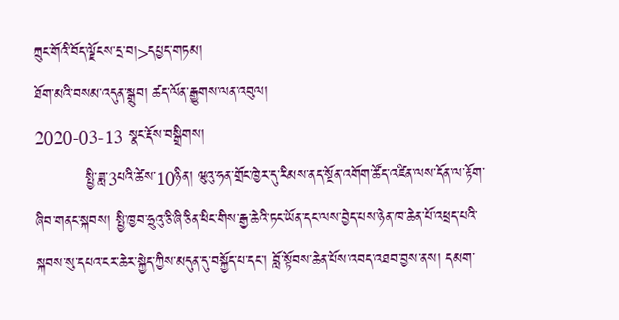ཀྲུང་གོའི་བོད་ལྗོངས་དྲ་བ།>དཔྱད་གཏམ།
ཐོག་མའི་བསམ་འདུན་སྒྲུབ། ཚད་ལོན་རྒྱུགས་ལན་འབུལ།
2020-03-13 སྣང་རྡོས་བསྒྲིགས།
          སྤྱི་ཟླ་3པའི་ཚེས་10ཉིན། ཝུའུ་ཧན་གྲོང་ཁྱེར་དུ་རིམས་ནད་སྔོན་འགོག་ཚོད་འཛིན་ལས་དོན་ལ་རྟོག་ཞིབ་གནང་སྐབས། སྤྱི་ཁྱབ་ཧྲུའུ་ཅི་ཞི་ཅིན་ཕིང་གིས་རྒྱ་ཆེའི་ཏང་ཡོན་དང་ལས་བྱེད་པས་ཉེན་ཁ་ཆེན་པོ་འཕྲད་པའི་སྐབས་སུ་དཔའ་ངར་ཆེར་སྐྱེད་ཀྱིས་མདུན་དུ་བསྐྱོད་པ་དང་། བློ་སྟོབས་ཆེན་པོས་འབད་འཐབ་བྱས་ནས། དམག་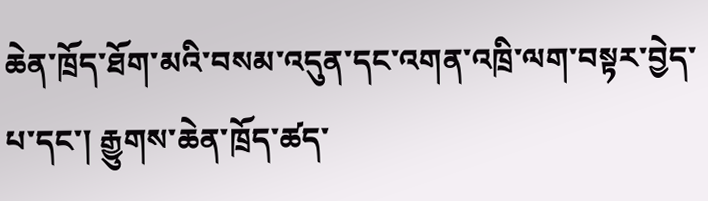ཆེན་ཁྲོད་ཐོག་མའི་བསམ་འདུན་དང་འགན་འཁྲི་ལག་བསྟར་བྱེད་པ་དང་། རྒྱུགས་ཆེན་ཁྲོད་ཚད་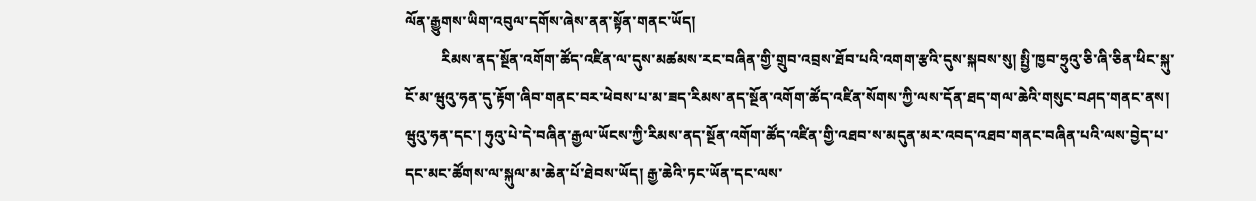ལོན་རྒྱུགས་ཡིག་འབུལ་དགོས་ཞེས་ནན་སྟོན་གནང་ཡོད།
          རིམས་ནད་སྔོན་འགོག་ཚོད་འཛིན་ལ་དུས་མཚམས་རང་བཞིན་གྱི་གྲུབ་འབྲས་ཐོབ་པའི་འགག་རྩའི་དུས་སྐབས་སུ། སྤྱི་ཁྱབ་ཧྲུའུ་ཅི་ཞི་ཅིན་ཕིང་སྐུ་ངོ་མ་ཝུའུ་ཧན་དུ་རྟོག་ཞིབ་གནང་བར་ཕེབས་པ་མ་ཟད་རིམས་ནད་སྔོན་འགོག་ཚོད་འཛིན་སོགས་ཀྱི་ལས་དོན་ཐད་གལ་ཆེའི་གསུང་བཤད་གནང་ནས། ཝུའུ་ཧན་དང་། ཧུའུ་པེ་དེ་བཞིན་རྒྱལ་ཡོངས་ཀྱི་རིམས་ནད་སྔོན་འགོག་ཚོད་འཛིན་གྱི་འཐབ་ས་མདུན་མར་འབད་འཐབ་གནང་བཞིན་པའི་ལས་བྱེད་པ་དང་མང་ཚོགས་ལ་སྐུལ་མ་ཆེན་པོ་ཐེབས་ཡོད། རྒྱ་ཆེའི་ཏང་ཡོན་དང་ལས་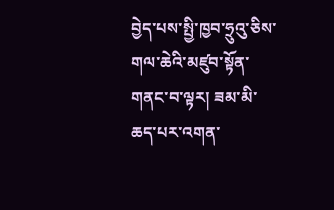བྱེད་པས་སྤྱི་ཁྱབ་ཧྲུའུ་ཅིས་གལ་ཆེའི་མཛུབ་སྟོན་གནང་བ་ལྟར། ཟམ་མི་ཆད་པར་འགན་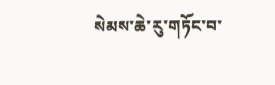སེམས་ཆེ་རུ་གཏོང་བ་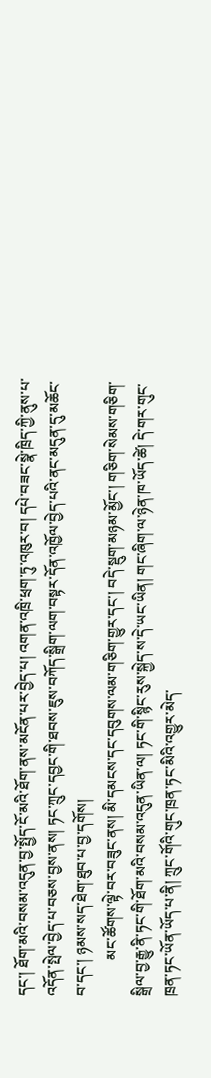དང་། ཐོག་མའི་བསམ་འདུན་བྱ་སྤྱོད་ངོ་མའི་ཐོག་ནས་མངོན་པར་བྱེད་པ། འགན་འཁྲི་ཕྲག་ཏུ་འཁུར་བ། དཔེ་བཟང་སྣེ་ཁྲིད་ཀྱི་ནུས་པ་འདོན་སྤེལ་བྱེད་པ་བཅས་བྱས་ནས། ཏང་ཀྲུང་དབྱང་གི་ཐབས་ཇུས་བཀོད་སྒྲིག་ལག་བསྟར་དོན་འཁྱོལ་བྱེད་པའི་ནང་མདུན་དུ་མཆོང་བ་དང་། ཉམས་སད་ཐེག་ཐུབ་པ་བྱ་དགོས།
          མང་ཚོགས་ལྟེ་བར་བཟུང་ནས། མི་དམངས་དང་དབུགས་ལམ་གཅིག་གྱུར་དང་། བདེ་སྡུག་མཉམ་མྱོང་། གཅིག་སེམས་གཅིག་སྒྲིལ་བྱ་རྒྱུ་ནི་ཏང་གི་ཐོག་མའི་བསམ་འདུན་ཡིན་ལ། ཏང་གི་སྙིང་རུས་སྐྱེད་ས་དེ་ཡང་ཡིན། གང་ཞིག་ལ་ཉེན་ཁ་ཡོད་ཚེ། དེ་གར་གུང་ཁྲན་ཏང་ཡོན་ཡོད་པ་ནི། ཀྲུང་གོའི་གུང་ཁྲན་ཏང་མིའི་འགྱུར་མེད་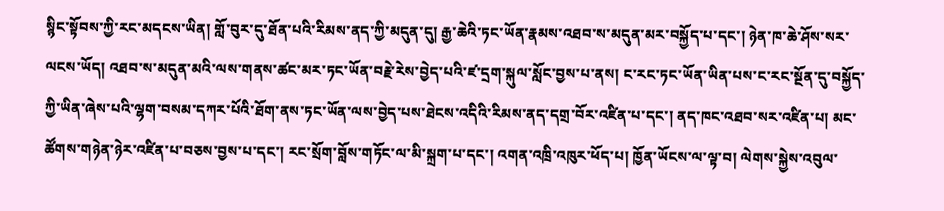སྙིང་སྟོབས་ཀྱི་རང་མདངས་ཡིན། གློ་བུར་དུ་ཐོན་པའི་རིམས་ནད་ཀྱི་མདུན་དུ། རྒྱ་ཆེའི་ཏང་ཡོན་རྣམས་འཐབ་ས་མདུན་མར་བསྐྱོད་པ་དང་། ཉེན་ཁ་ཆེ་ཤོས་སར་ལངས་ཡོད། འཐབ་ས་མདུན་མའི་ལས་གནས་ཚང་མར་ཏང་ཡོན་བརྗེ་རེས་བྱེད་པའི་ཛ་དྲག་སྐུལ་སློང་བྱས་པ་ནས། ང་རང་ཏང་ཡོན་ཡིན་པས་ང་རང་སྔོན་དུ་བསྐྱོད་ཀྱི་ཡིན་ཞེས་པའི་ལྷག་བསམ་དཀར་པོའི་ཐོག་ནས་ཏང་ཡོན་ལས་བྱེད་པས་ཐེངས་འདིའི་རིམས་ནད་དགྲ་བོར་འཛིན་པ་དང་། ནད་ཁང་འཐབ་སར་འཛིན་པ། མང་ཚོགས་གཉེན་ཉེར་འཛིན་པ་བཅས་བྱས་པ་དང་། རང་སྲོག་བློས་གཏོང་ལ་མི་སྐྲག་པ་དང་། འགན་འཁྲི་འཁུར་ཕོད་པ། ཁྱོན་ཡོངས་ལ་ལྟ་བ། ལེགས་སྐྱེས་འབུལ་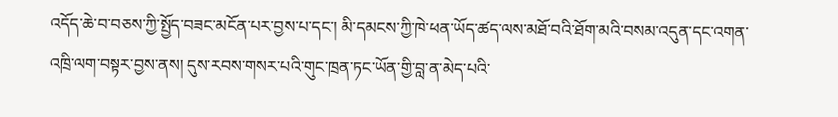འདོད་ཆེ་བ་བཅས་ཀྱི་སྤྱོད་བཟང་མངོན་པར་བྱས་པ་དང་། མི་དམངས་ཀྱི་ཁེ་ཕན་ཡོད་ཚད་ལས་མཐོ་བའི་ཐོག་མའི་བསམ་འདུན་དང་འགན་འཁྲི་ལག་བསྟར་བྱས་ནས། དུས་རབས་གསར་པའི་གུང་ཁྲན་ཏང་ཡོན་གྱི་བླ་ན་མེད་པའི་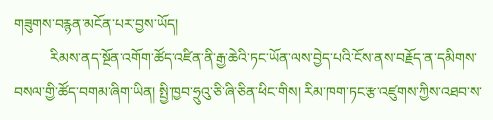གཟུགས་བརྙན་མངོན་པར་བྱས་ཡོད།
          རིམས་ནད་སྔོན་འགོག་ཚོད་འཛིན་ནི་རྒྱ་ཆེའི་ཏང་ཡོན་ལས་བྱེད་པའི་ངོས་ནས་བརྗོད་ན་དམིགས་བསལ་གྱི་ཚོད་བགམ་ཞིག་ཡིན། སྤྱི་ཁྱབ་ཧྲུའུ་ཅི་ཞི་ཅིན་ཕིང་གིས། རིམ་ཁག་ཏང་རྩ་འཛུགས་ཀྱིས་འཐབ་ས་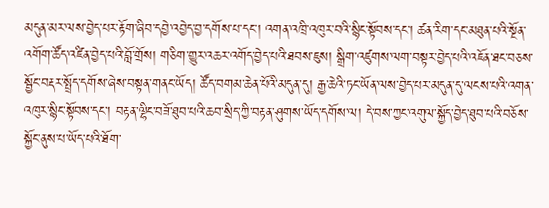མདུན་མར་ལས་བྱེད་པར་རྟོག་ཞིབ་དབྱེ་འབྱེད་བྱ་དགོས་པ་དང་། འགན་འཁྲི་འཁུར་བའི་སྙིང་སྟོབས་དང་། ཚན་རིག་དང་མཐུན་པའི་སྔོན་འགོག་ཚོད་འཛིན་བྱེད་པའི་བློ་གྲོས། གཅིག་གྱུར་འཆར་འགོད་བྱེད་པའི་ཐབས་ཇུས། སྒྲིག་འཛུགས་ལག་བསྟར་བྱེད་པའི་འཇོན་ཐང་བཅས་སྦྱོང་བརྡར་སྤྲོད་དགོས་ཞེས་བསྟན་གནང་ཡོད། ཚོད་བགམ་ཆེན་པོའི་མདུན་དུ། རྒྱ་ཆེའི་ཏང་ཡོན་ལས་བྱེད་པར་མདུན་དུ་ལངས་པའི་འགན་འཁུར་སྙིང་སྟོབས་དང་། བརྟན་ལྷིང་བཟོ་ཐུབ་པའི་ཆབ་སྲིད་ཀྱི་བརྟན་ཤུགས་ཡོད་དགོས་ལ། དེ་བས་ཀྱང་འགུལ་སྐྱོད་བྱེད་ཐུབ་པའི་བཅོས་སྐྱོང་ནུས་པ་ཡོད་པའི་ཐོག་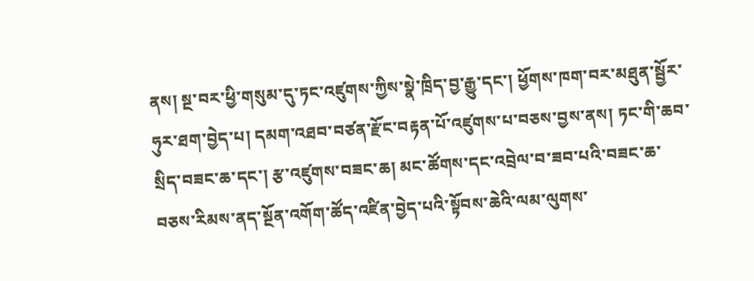ནས། སྔ་བར་ཕྱི་གསུམ་དུ་ཏང་འཛུགས་ཀྱིས་སྣེ་ཁྲིད་བྱ་རྒྱུ་དང་། ཕྱོགས་ཁག་བར་མཐུན་སྦྱོར་ཧུར་ཐག་བྱེད་པ། དམག་འཐབ་བཙན་རྫོང་བརྟན་པོ་འཛུགས་པ་བཅས་བྱས་ནས། ཏང་གི་ཆབ་སྲིད་བཟང་ཆ་དང་། རྩ་འཛུགས་བཟང་ཆ། མང་ཚོགས་དང་འབྲེལ་བ་ཟབ་པའི་བཟང་ཆ་བཅས་རིམས་ནད་སྔོན་འགོག་ཚོད་འཛིན་བྱེད་པའི་སྟོབས་ཆེའི་ལམ་ལུགས་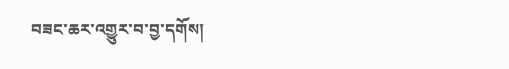བཟང་ཆར་འགྱུར་བ་བྱ་དགོས།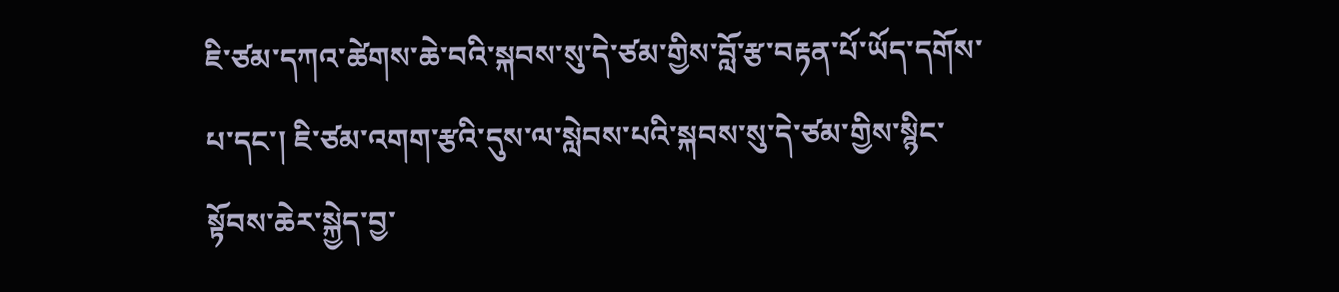ཇི་ཙམ་དཀའ་ཚེགས་ཆེ་བའི་སྐབས་སུ་དེ་ཙམ་གྱིས་བློ་རྩ་བརྟན་པོ་ཡོད་དགོས་པ་དང་། ཇི་ཙམ་འགག་རྩའི་དུས་ལ་སླེབས་པའི་སྐབས་སུ་དེ་ཙམ་གྱིས་སྙིང་སྟོབས་ཆེར་སྐྱེད་བྱ་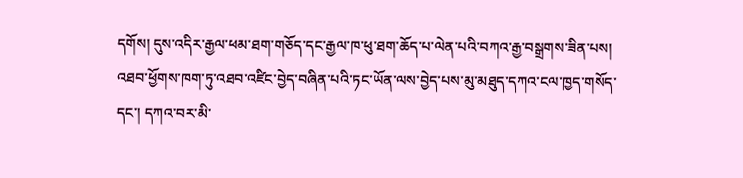དགོས། དུས་འདིར་རྒྱལ་ཕམ་ཐག་གཅོད་དང་རྒྱལ་ཁ་ཕུ་ཐག་ཆོད་པ་ལེན་པའི་བཀའ་རྒྱ་བསྒྲགས་ཟིན་པས། འཐབ་ཕྱོགས་ཁག་ཏུ་འཐབ་འཛིང་བྱེད་བཞིན་པའི་ཏང་ཡོན་ལས་བྱེད་པས་མུ་མཐུད་དཀའ་ངལ་ཁྱད་གསོད་དང་། དཀའ་བར་མི་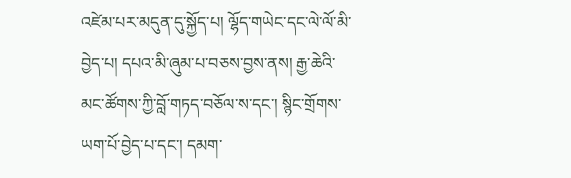འཛེམ་པར་མདུན་དུ་སྐྱོད་པ། ལྷོད་གཡེང་དང་ལེ་ལོ་མི་བྱེད་པ། དཔའ་མི་ཞུམ་པ་བཅས་བྱས་ནས། རྒྱ་ཆེའི་མང་ཚོགས་ཀྱི་བློ་གཏད་བཅོལ་ས་དང་། སྙིང་གྲོགས་ཡག་པོ་བྱེད་པ་དང་། དམག་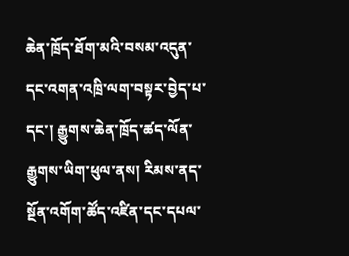ཆེན་ཁྲོད་ཐོག་མའི་བསམ་འདུན་དང་འགན་འཁྲི་ལག་བསྟར་བྱེད་པ་དང་། རྒྱུགས་ཆེན་ཁྲོད་ཚད་ལོན་རྒྱུགས་ཡིག་ཕུལ་ནས། རིམས་ནད་སྔོན་འགོག་ཚོད་འཛིན་དང་དཔལ་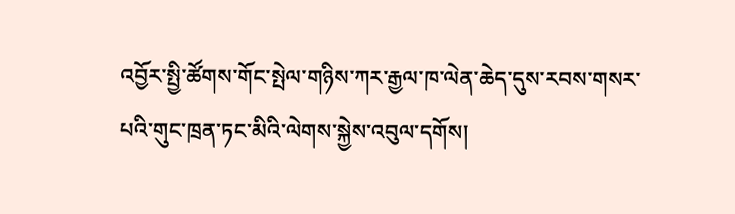འབྱོར་སྤྱི་ཚོགས་གོང་སྤེལ་གཉིས་ཀར་རྒྱལ་ཁ་ལེན་ཆེད་དུས་རབས་གསར་པའི་གུང་ཁྲན་ཏང་མིའི་ལེགས་སྐྱེས་འབུལ་དགོས།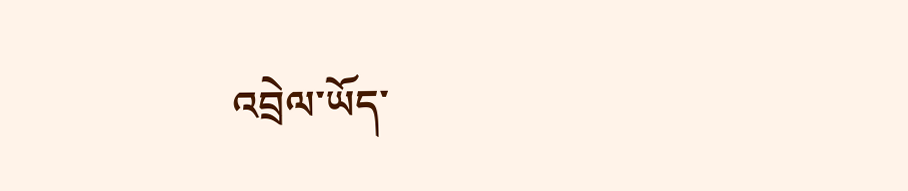འབྲེལ་ཡོད་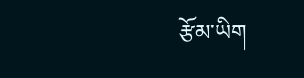རྩོམ་ཡིག